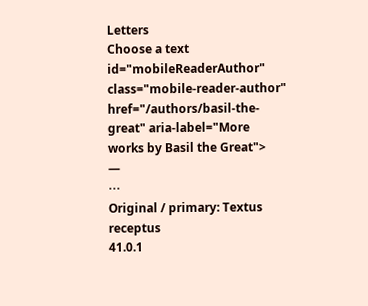Letters
Choose a text
id="mobileReaderAuthor" class="mobile-reader-author" href="/authors/basil-the-great" aria-label="More works by Basil the Great">
—
⋯
Original / primary: Textus receptus
41.0.1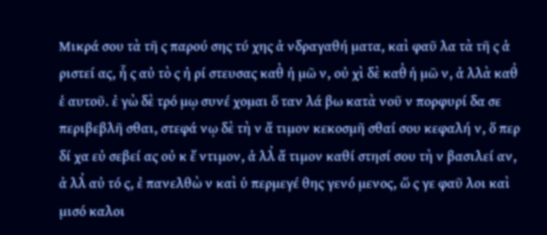Μικρά σου τὰ τῆ ς παρού σης τύ χης ἀ νδραγαθή ματα, καὶ φαῦ λα τὰ τῆ ς ἀ ριστεί ας, ἧ ς αὐ τὸ ς ἠ ρί στευσας καθ̓ ἡ μῶ ν, οὐ χὶ δὲ καθ̓ ἡ μῶ ν, ἀ λλὰ καθ̓ ἑ αυτοῦ. ἐ γὼ δὲ τρό μῳ συνέ χομαι ὅ ταν λά βω κατὰ νοῦ ν πορφυρί δα σε περιβεβλῆ σθαι, στεφά νῳ δὲ τὴ ν ἄ τιμον κεκοσμῆ σθαί σου κεφαλή ν, ὅ περ δί χα εὐ σεβεί ας οὐ κ ἔ ντιμον, ἀ λλ̓ ἄ τιμον καθί στησί σου τὴ ν βασιλεί αν, ἀ λλ̓ αὐ τό ς, ἐ πανελθὼ ν καὶ ὑ περμεγέ θης γενό μενος, ὥ ς γε φαῦ λοι καὶ μισό καλοι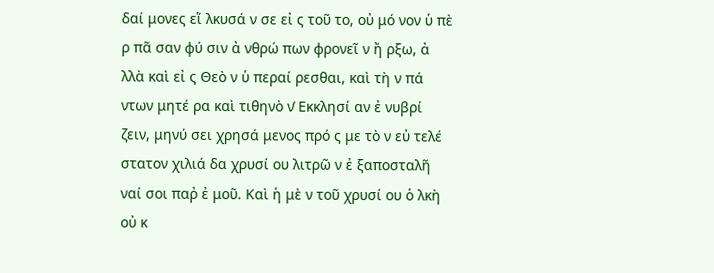δαί μονες εἵ λκυσά ν σε εἰ ς τοῦ το, οὐ μό νον ὑ πὲ ρ πᾶ σαν φύ σιν ἀ νθρώ πων φρονεῖ ν ἤ ρξω, ἀ λλὰ καὶ εἰ ς Θεὸ ν ὑ περαί ρεσθαι, καὶ τὴ ν πά ντων μητέ ρα καὶ τιθηνὸ ν̓ Εκκλησί αν ἐ νυβρί ζειν, μηνύ σει χρησά μενος πρό ς με τὸ ν εὐ τελέ στατον χιλιά δα χρυσί ου λιτρῶ ν ἐ ξαποσταλῆ ναί σοι παῤ ἐ μοῦ. Καὶ ἡ μὲ ν τοῦ χρυσί ου ὁ λκὴ οὐ κ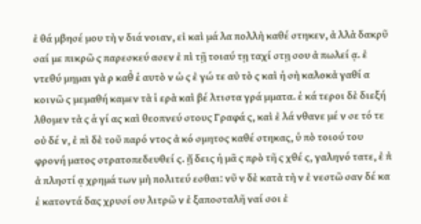ἐ θά μβησέ μου τὴ ν διά νοιαν, εἰ καὶ μά λα πολλὴ καθέ στηκεν, ἀ λλὰ δακρῦ σαί με πικρῶ ς παρεσκεύ ασεν ἐ πὶ τῇ τοιαύ τῃ ταχί στῃ σου ἀ πωλεί ᾳ. ἐ ντεθύ μημαι γὰ ρ καθ̓ ἑ αυτὸ ν ὡ ς ἐ γώ τε αὐ τὸ ς καὶ ἡ σὴ καλοκἀ γαθί α κοινῶ ς μεμαθή καμεν τὰ ἱ ερὰ καὶ βέ λτιστα γρά μματα. ἑ κά τεροι δὲ διεξή λθομεν τὰ ς ἁ γί ας καὶ θεοπνεύ στους Γραφά ς, καὶ ἐ λά νθανε μέ ν σε τό τε οὐ δέ ν, ἐ πὶ δὲ τοῦ παρό ντος ἀ κό σμητος καθέ στηκας, ὑ πὸ τοιού του φρονή ματος στρατοπεδευθεί ς. ᾔ δεις ἡ μᾶ ς πρὸ τῆ ς χθέ ς, γαληνό τατε, ἐ π̓ ἀ πληστί ᾳ χρημά των μὴ πολιτεύ εσθαι: νῦ ν δὲ κατὰ τὴ ν ἐ νεστῶ σαν δέ κα ἑ κατοντά δας χρυσί ου λιτρῶ ν ἐ ξαποσταλῆ ναί σοι ἐ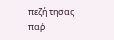πεζή τησας παῤ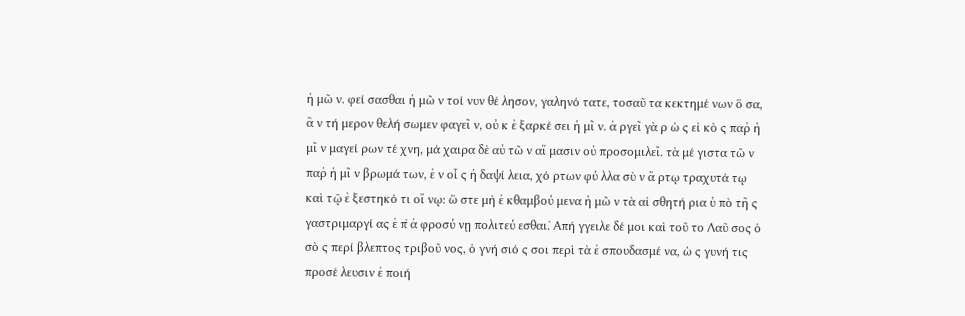ἡ μῶ ν. φεί σασθαι ἡ μῶ ν τοί νυν θέ λησον, γαληνό τατε, τοσαῦ τα κεκτημέ νων ὅ σα, ἂ ν τή μερον θελή σωμεν φαγεῖ ν, οὐ κ ἐ ξαρκέ σει ἡ μῖ ν. ἀ ργεῖ γὰ ρ ὡ ς εἰ κὸ ς παῤ ἡ μῖ ν μαγεί ρων τέ χνη, μά χαιρα δὲ αὐ τῶ ν αἵ μασιν οὐ προσομιλεῖ. τὰ μέ γιστα τῶ ν παῤ ἡ μῖ ν βρωμά των, ἐ ν οἷ ς ἡ δαψί λεια, χό ρτων φύ λλα σὺ ν ἄ ρτῳ τραχυτά τῳ καὶ τῷ ἐ ξεστηκό τι οἴ νῳ: ὥ στε μὴ ἐ κθαμβού μενα ἡ μῶ ν τὰ αἰ σθητή ρια ὑ πὸ τῆ ς γαστριμαργί ας ἐ π̓ ἀ φροσύ νῃ πολιτεύ εσθαι.̓ Απή γγειλε δέ μοι καὶ τοῦ το Λαῦ σος ὁ σὸ ς περί βλεπτος τριβοῦ νος, ὁ γνή σιό ς σοι περὶ τὰ ἐ σπουδασμέ να, ὡ ς γυνή τις προσέ λευσιν ἐ ποιή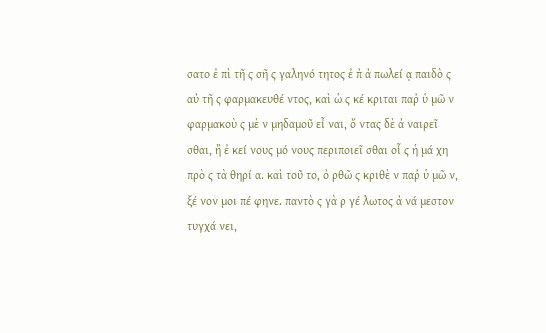σατο ἐ πὶ τῆ ς σῆ ς γαληνό τητος ἐ π̓ ἀ πωλεί ᾳ παιδὸ ς αὐ τῆ ς φαρμακευθέ ντος, καὶ ὡ ς κέ κριται παῤ ὑ μῶ ν φαρμακοὺ ς μὲ ν μηδαμοῦ εἶ ναι, ὄ ντας δὲ ἀ ναιρεῖ σθαι, ἢ ἐ κεί νους μό νους περιποιεῖ σθαι οἷ ς ἡ μά χη πρὸ ς τὰ θηρί α. καὶ τοῦ το, ὀ ρθῶ ς κριθὲ ν παῤ ὑ μῶ ν, ξέ νον μοι πέ φηνε. παντὸ ς γὰ ρ γέ λωτος ἀ νά μεστον τυγχά νει,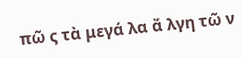πῶ ς τὰ μεγά λα ἄ λγη τῶ ν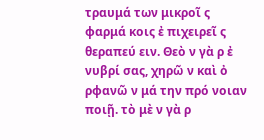τραυμά των μικροῖ ς φαρμά κοις ἐ πιχειρεῖ ς θεραπεύ ειν. Θεὸ ν γὰ ρ ἐ νυβρί σας, χηρῶ ν καὶ ὀ ρφανῶ ν μά την πρό νοιαν ποιῇ. τὸ μὲ ν γὰ ρ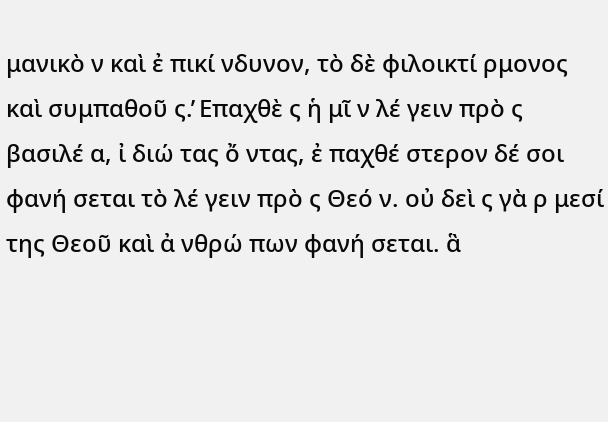μανικὸ ν καὶ ἐ πικί νδυνον, τὸ δὲ φιλοικτί ρμονος καὶ συμπαθοῦ ς.̓ Επαχθὲ ς ἡ μῖ ν λέ γειν πρὸ ς βασιλέ α, ἰ διώ τας ὄ ντας, ἐ παχθέ στερον δέ σοι φανή σεται τὸ λέ γειν πρὸ ς Θεό ν. οὐ δεὶ ς γὰ ρ μεσί της Θεοῦ καὶ ἀ νθρώ πων φανή σεται. ἃ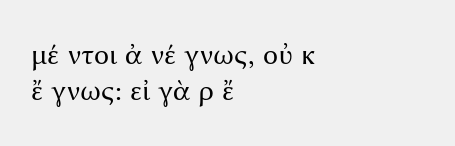μέ ντοι ἀ νέ γνως, οὐ κ ἔ γνως: εἰ γὰ ρ ἔ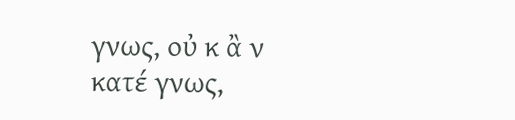γνως, οὐ κ ἂ ν κατέ γνως,